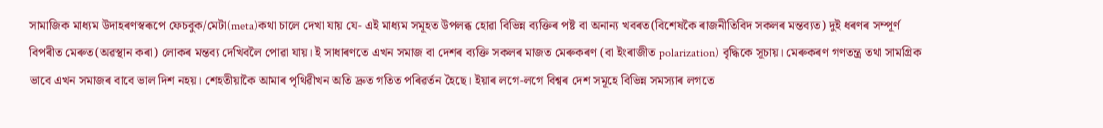সামাজিক মাধ্যম উদাহৰণস্বৰূপে ফেচবুক/মেটা(meta)কথা চালে দেখা যায় যে- এই মাধ্যম সমূহত উপলব্ধ হোৱা বিভিন্ন ব্যক্তিৰ পষ্ট বা অনান্য খবৰত(বিশেষকৈ ৰাজনীতিবিদ সকলৰ মন্তব্যত) দুই ধৰণৰ সম্পূৰ্ণ বিপৰীত মেৰুত(অৱস্থান কৰা) লোকৰ মন্তব্য দেখিবলৈ পোৱা যায়। ই সাধাৰণতে এখন সমাজ বা দেশৰ ব্যক্তি সকলৰ মাজত মেৰুকৰণ (বা ইংৰাজীত polarization) বৃদ্ধিকে সূচায়। মেৰুকৰণ গণতন্ত্ৰ তথা সামগ্ৰিক ভাবে এখন সমাজৰ বাবে ভাল দিশ নহয়। শেহতীয়াকৈ আমাৰ পৃথিৱীখন অতি দ্ৰুত গতিত পৰিৱৰ্তন হৈছে। ইয়াৰ লগে-লগে বিশ্বৰ দেশ সমূহে বিভিন্ন সমস্যাৰ লগতে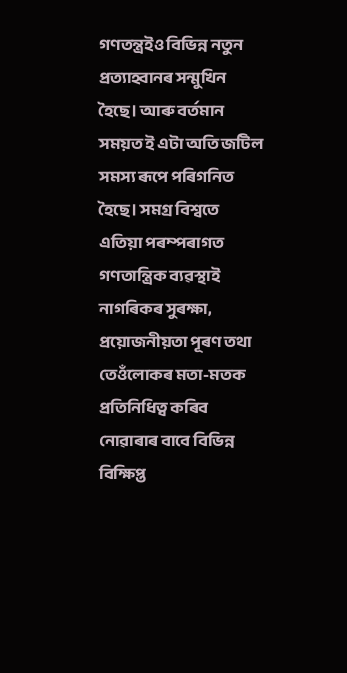গণতন্ত্ৰইও বিভিন্ন নতুন প্ৰত্যাহ্বানৰ সন্মুখিন হৈছে। আৰু বৰ্তমান সময়ত ই এটা অতি জটিল সমস্য ৰূপে পৰিগনিত হৈছে। সমগ্ৰ বিশ্বতে এতিয়া পৰম্পৰাগত গণতান্ত্ৰিক ব্যৱস্থাই নাগৰিকৰ সুৰক্ষা, প্ৰয়োজনীয়তা পূৰণ তথা তেওঁলোকৰ মতা-মতক প্ৰতিনিধিত্ব কৰিব নোৱাৰাৰ বাবে বিভিন্ন বিক্ষিপ্ত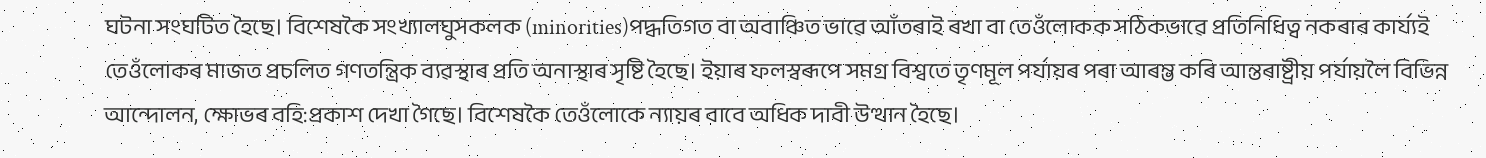ঘটনা সংঘটিত হৈছে। বিশেষকৈ সংখ্যালঘুসকলক (minorities)পদ্ধতিগত বা অবাঞ্চিত ভাৱে আঁতৰাই ৰখা বা তেওঁলোকক সঠিকভাৱে প্ৰতিনিধিত্ব নকৰাৰ কাৰ্য্যই তেওঁলোকৰ মাজত প্ৰচলিত গণতন্ত্ৰিক ব্যৱস্থাৰ প্ৰতি অনাস্থাৰ সৃষ্টি হৈছে। ইয়াৰ ফলস্বৰূপে সমগ্ৰ বিশ্বতে তৃণমূল পৰ্যায়ৰ পৰা আৰম্ভ কৰি আন্তৰাষ্ট্ৰীয় পৰ্যায়লৈ বিভিন্ন আন্দোলন, ক্ষোভৰ বহি:প্ৰকাশ দেখা গৈছে। বিশেষকৈ তেওঁলোকে ন্যায়ৰ বাবে অধিক দাবী উত্থান হৈছে।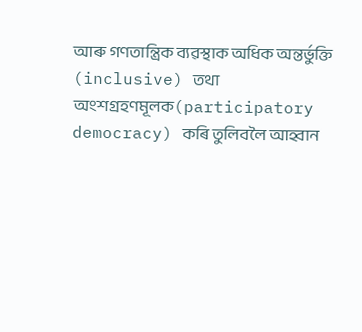আৰু গণতান্ত্ৰিক ব্যৱস্থাক অধিক অন্তৰ্ভুক্তি (inclusive) তথা অংশগ্ৰহণমূলক(participatory democracy) কৰি তুলিবলৈ আহ্বান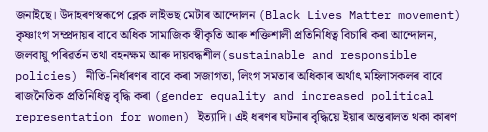জনাইছে। উদাহৰণস্বৰূপে ব্লেক লাইভছ মেটাৰ আন্দোলন (Black Lives Matter movement) কৃষ্ণাংগ সম্প্ৰদায়ৰ বাবে অধিক সামাজিক স্বীকৃতি আৰু শক্তিশালী প্ৰতিনিধিত্ব বিচাৰি কৰা আন্দোলন, জলবায়ু পৰিৱৰ্তন তথা বহনক্ষম আৰু দায়বদ্ধশীল(sustainable and responsible policies) নীতি-নিৰ্ধাৰণৰ বাবে কৰা সজাগতা, লিংগ সমতাৰ অধিকাৰ অৰ্থাৎ মহিলাসকলৰ বাবে ৰাজনৈতিক প্ৰতিনিধিত্ব বৃদ্ধি কৰা (gender equality and increased political representation for women) ইত্যাদি। এই ধৰণৰ ঘটনাৰ বৃদ্ধিয়ে ইয়াৰ অন্তৰালত থকা কাৰণ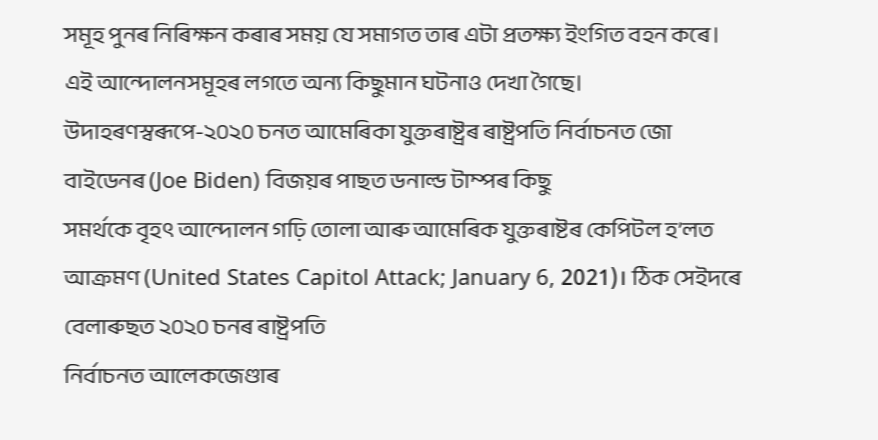সমূহ পুনৰ নিৰিক্ষন কৰাৰ সময় যে সমাগত তাৰ এটা প্ৰতক্ষ্য ইংগিত বহন কৰে।
এই আন্দোলনসমূহৰ লগতে অন্য কিছুমান ঘটনাও দেখা গৈছে।
উদাহৰণস্বৰূপে-২০২০ চনত আমেৰিকা যুক্তৰাষ্ট্ৰৰ ৰাষ্ট্ৰপতি নিৰ্বাচনত জো বাইডেনৰ (Joe Biden) বিজয়ৰ পাছত ডনাল্ড টাম্পৰ কিছু
সমৰ্থকে বৃহৎ আন্দোলন গঢ়ি তোলা আৰু আমেৰিক যুক্তৰাষ্টৰ কেপিটল হ’লত আক্ৰমণ (United States Capitol Attack; January 6, 2021)। ঠিক সেইদৰে বেলাৰুছত ২০২০ চনৰ ৰাষ্ট্ৰপতি
নিৰ্বাচনত আলেকজেণ্ডাৰ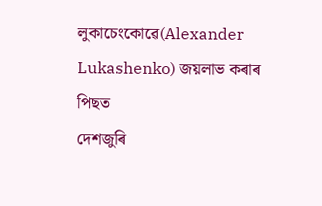লুকাচেংকোৱে(Alexander
Lukashenko) জয়লাভ কৰাৰ পিছত
দেশজুৰি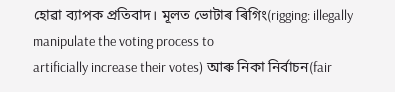হোৱা ব্যাপক প্ৰতিবাদ। মূলত ভোটাৰ ৰিগিং(rigging: illegally manipulate the voting process to
artificially increase their votes) আৰু নিকা নিৰ্বাচন(fair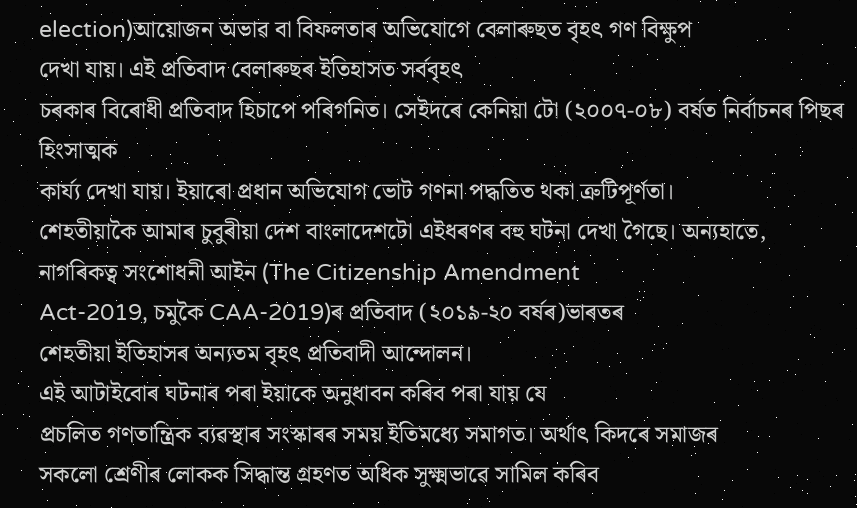election)আয়োজন অভাৱ বা বিফলতাৰ অভিযোগে বেলাৰুছত বৃহৎ গণ বিক্ষুপ
দেখা যায়। এই প্ৰতিবাদ বেলাৰুছৰ ইতিহাসত সৰ্ববৃহৎ
চৰকাৰ বিৰোধী প্ৰতিবাদ হিচাপে পৰিগনিত। সেইদৰে কেনিয়া টো (২০০৭-০৮) বৰ্ষত নিৰ্বাচনৰ পিছৰ হিংসাত্মক
কাৰ্য্য দেখা যায়। ইয়াৰো প্ৰধান অভিযোগ ভোট গণনা পদ্ধতিত থকা ত্ৰুটিপূৰ্ণতা।
শেহতীয়াকৈ আমাৰ চুবুৰীয়া দেশ বাংলাদেশটো এইধৰণৰ বহু ঘটনা দেখা গৈছে। অন্যহাতে,
নাগৰিকত্ব সংশোধনী আইন (The Citizenship Amendment
Act-2019, চমুকৈ CAA-2019)ৰ প্ৰতিবাদ (২০১৯-২০ বৰ্ষৰ)ভাৰতৰ
শেহতীয়া ইতিহাসৰ অন্যতম বৃহৎ প্ৰতিবাদী আন্দোলন।
এই আটাইবোৰ ঘটনাৰ পৰা ইয়াকে অনুধাবন কৰিব পৰা যায় যে
প্ৰচলিত গণতান্ত্ৰিক ব্যৱস্থাৰ সংস্কাৰৰ সময় ইতিমধ্যে সমাগত। অৰ্থাৎ কিদৰে সমাজৰ
সকলো শ্ৰেণীৰ লোকক সিদ্ধান্ত গ্ৰহণত অধিক সুক্ষ্মভাৱে সামিল কৰিব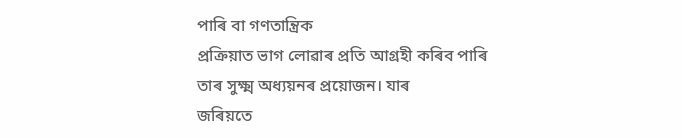পাৰি বা গণতান্ত্ৰিক
প্ৰক্ৰিয়াত ভাগ লোৱাৰ প্ৰতি আগ্ৰহী কৰিব পাৰি তাৰ সুক্ষ্ম অধ্যয়নৰ প্ৰয়োজন। যাৰ
জৰিয়তে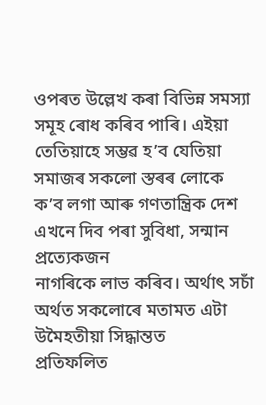ওপৰত উল্লেখ কৰা বিভিন্ন সমস্যা সমূহ ৰোধ কৰিব পাৰি। এইয়া তেতিয়াহে সম্ভৱ হ’ব যেতিয়া সমাজৰ সকলো স্তৰৰ লোকে ক’ব লগা আৰু গণতান্ত্ৰিক দেশ এখনে দিব পৰা সুবিধা, সন্মান প্ৰত্যেকজন
নাগৰিকে লাভ কৰিব। অৰ্থাৎ সচাঁ অৰ্থত সকলোৰে মতামত এটা উমৈহতীয়া সিদ্ধান্তত
প্ৰতিফলিত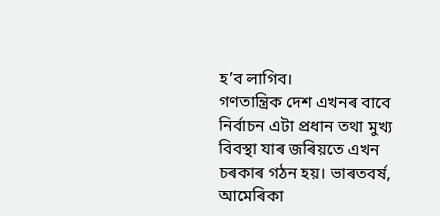হ’ব লাগিব।
গণতান্ত্ৰিক দেশ এখনৰ বাবে নিৰ্বাচন এটা প্ৰধান তথা মুখ্য
বিবস্থা যাৰ জৰিয়তে এখন চৰকাৰ গঠন হয়। ভাৰতবৰ্ষ, আমেৰিকা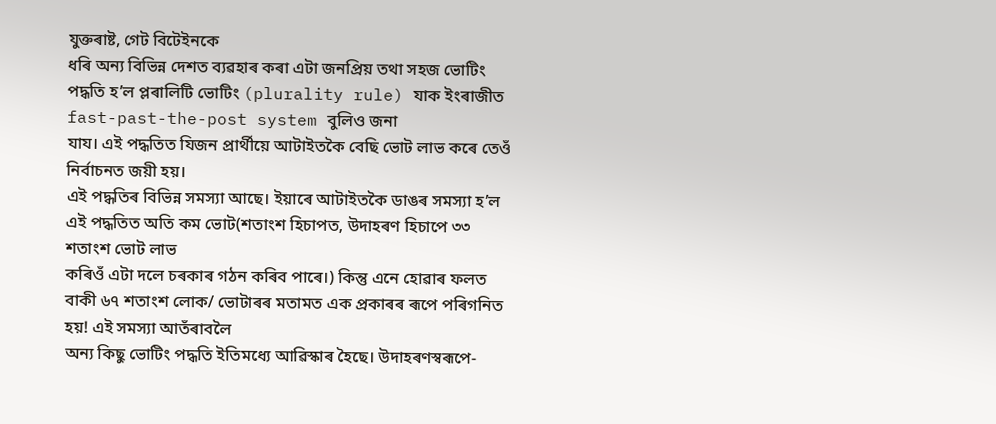যুক্তৰাষ্ট, গেট বিটেইনকে
ধৰি অন্য বিভিন্ন দেশত ব্যৱহাৰ কৰা এটা জনপ্ৰিয় তথা সহজ ভোটিং পদ্ধতি হ’ল প্লৰালিটি ভোটিং (plurality rule) যাক ইংৰাজীত fast-past-the-post system বুলিও জনা
যায। এই পদ্ধতিত যিজন প্ৰাৰ্থীয়ে আটাইতকৈ বেছি ভোট লাভ কৰে তেওঁ নিৰ্বাচনত জয়ী হয়।
এই পদ্ধতিৰ বিভিন্ন সমস্যা আছে। ইয়াৰে আটাইতকৈ ডাঙৰ সমস্যা হ’ল এই পদ্ধতিত অতি কম ভোট(শতাংশ হিচাপত, উদাহৰণ হিচাপে ৩৩ শতাংশ ভোট লাভ
কৰিওঁ এটা দলে চৰকাৰ গঠন কৰিব পাৰে।) কিন্তু এনে হোৱাৰ ফলত বাকী ৬৭ শতাংশ লোক/ ভোটাৰৰ মতামত এক প্ৰকাৰৰ ৰূপে পৰিগনিত হয়! এই সমস্যা আতঁৰাবলৈ
অন্য কিছু ভোটিং পদ্ধতি ইতিমধ্যে আৱিস্কাৰ হৈছে। উদাহৰণস্বৰূপে-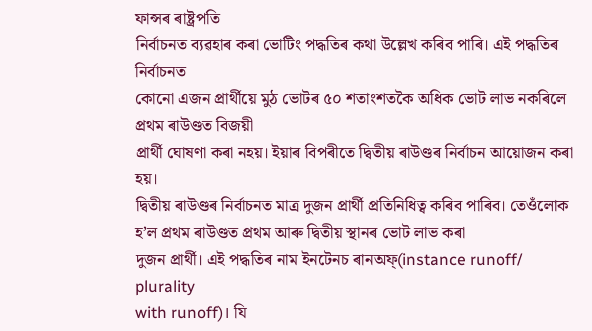ফান্সৰ ৰাষ্ট্ৰপতি
নিৰ্বাচনত ব্যৱহাৰ কৰা ভোটিং পদ্ধতিৰ কথা উল্লেখ কৰিব পাৰি। এই পদ্ধতিৰ নিৰ্বাচনত
কোনো এজন প্ৰাৰ্থীয়ে মুঠ ভোটৰ ৫০ শতাংশতকৈ অধিক ভোট লাভ নকৰিলে প্ৰথম ৰাউণ্ডত বিজয়ী
প্ৰাৰ্থী ঘোষণা কৰা নহয়। ইয়াৰ বিপৰীতে দ্বিতীয় ৰাউণ্ডৰ নিৰ্বাচন আয়োজন কৰা হয়।
দ্বিতীয় ৰাউণ্ডৰ নিৰ্বাচনত মাত্ৰ দুজন প্ৰাৰ্থী প্ৰতিনিধিত্ব কৰিব পাৰিব। তেওঁলোক
হ’ল প্ৰথম ৰাউণ্ডত প্ৰথম আৰু দ্বিতীয় স্থানৰ ভোট লাভ কৰা
দুজন প্ৰাৰ্থী। এই পদ্ধতিৰ নাম ইনটেনচ ৰানঅফ্(instance runoff/ plurality
with runoff)। যি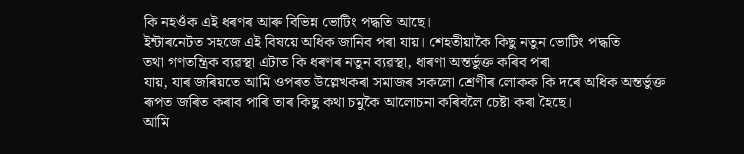কি নহওঁক এই ধৰণৰ আৰু বিভিন্ন ভোটিং পদ্ধতি আছে।
ইন্টাৰনেটত সহজে এই বিষয়ে অধিক জানিব পৰা যায়। শেহতীয়াকৈ কিছু নতুন ভোটিং পদ্ধতি
তথা গণতন্ত্ৰিক ব্যৱস্থা এটাত কি ধৰণৰ নতুন ব্যৱস্থা, ধাৰণা অন্তৰ্ভুক্ত কৰিব পৰা
যায়, যাৰ জৰিয়তে আমি ওপৰত উল্লেখকৰা সমাজৰ সকলো শ্ৰেণীৰ লোকক কি দৰে অধিক অন্তৰ্ভুক্ত
ৰূপত জৰিত কৰাব পাৰি তাৰ কিছু কথা চমুকৈ আলোচনা কৰিবলৈ চেষ্টা কৰা হৈছে।
আমি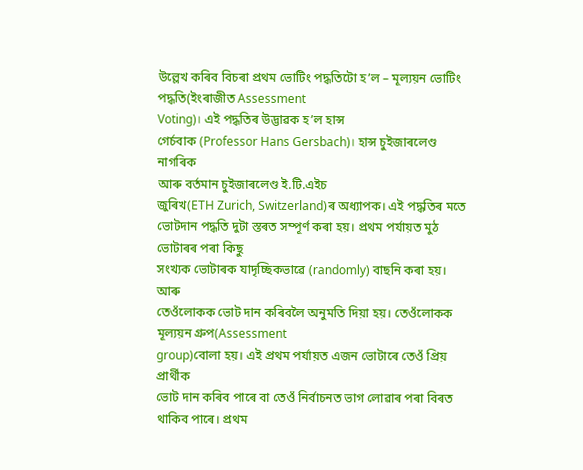উল্লেখ কৰিব বিচৰা প্ৰথম ভোটিং পদ্ধতিটো হ’ল – মূল্যয়ন ভোটিং পদ্ধতি(ইংৰাজীত Assessment
Voting)। এই পদ্ধতিৰ উদ্ভাৱক হ’ল হান্স
গেৰ্চবাক (Professor Hans Gersbach)। হান্স চুইজাৰলেণ্ড নাগৰিক
আৰু বৰ্তমান চুইজাৰলেণ্ড ই.টি.এইচ
জুৰিখ(ETH Zurich, Switzerland)ৰ অধ্যাপক। এই পদ্ধতিৰ মতে
ভোটদান পদ্ধতি দুটা স্তৰত সম্পূৰ্ণ কৰা হয়। প্ৰথম পৰ্যায়ত মুঠ ভোটাৰৰ পৰা কিছু
সংখ্যক ভোটাৰক যাদৃচ্ছিকভাৱে (randomly) বাছনি কৰা হয়। আৰু
তেওঁলোকক ভোট দান কৰিবলৈ অনুমতি দিয়া হয়। তেওঁলোকক মূল্যয়ন গ্ৰুপ(Assessment
group)বোলা হয়। এই প্ৰথম পৰ্যায়ত এজন ভোটাৰে তেওঁ প্ৰিয় প্ৰাৰ্থীক
ভোট দান কৰিব পাৰে বা তেওঁ নিৰ্বাচনত ভাগ লোৱাৰ পৰা বিৰত থাকিব পাৰে। প্ৰথম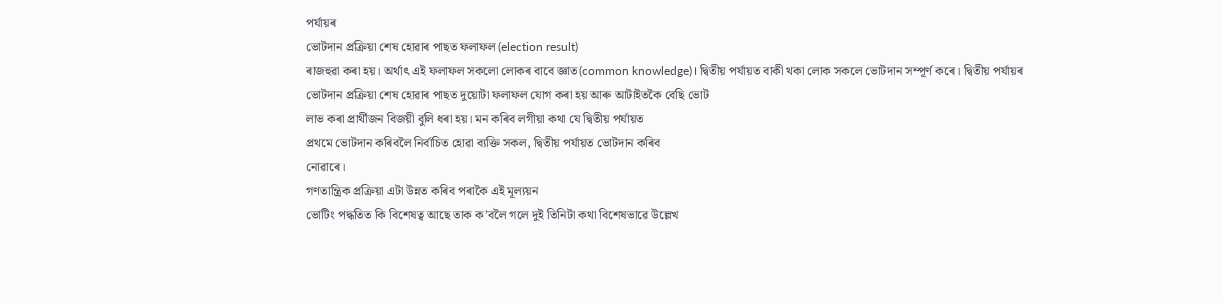পৰ্যায়ৰ
ভোটদান প্ৰক্ৰিয়া শেষ হোৱাৰ পাছত ফলাফল (election result)
ৰাজহুৱা কৰা হয়। অৰ্থাৎ এই ফলাফল সকলো লোকৰ বাবে জ্ঞাত(common knowledge)। দ্বিতীয় পৰ্যায়ত বাকী থকা লোক সকলে ভোটদান সম্পূৰ্ণ কৰে। দ্বিতীয় পৰ্যায়ৰ
ভোটদান প্ৰক্ৰিয়া শেষ হোৱাৰ পাছত দুয়োটা ফলাফল যোগ কৰা হয় আৰু আটাইতকৈ বেছি ভোট
লাভ কৰা প্ৰাৰ্থীজন বিজয়ী বুলি ধৰা হয়। মন কৰিব লগীয়া কথা যে দ্বিতীয় পৰ্যায়ত
প্ৰথমে ভোটদান কৰিবলৈ নিৰ্বাচিত হোৱা ব্যক্তি সকল, দ্বিতীয় পৰ্যায়ত ভোটদান কৰিব
নোৱাৰে।
গণতান্ত্ৰিক প্ৰক্ৰিয়া এটা উন্নত কৰিব পৰাকৈ এই মূল্যয়ন
ভোটিং পদ্ধতিত কি বিশেষত্ব আছে তাক ক’বলৈ গলে দুই তিনিটা কথা বিশেষভাৱে উল্লেখ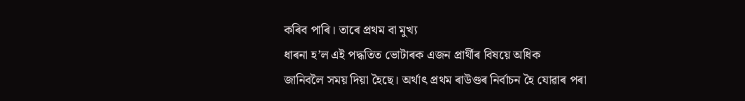কৰিব পাৰি। তাৰে প্ৰথম বা মুখ্য
ধাৰনা হ’ল এই পদ্ধতিত ভোটাৰক এজন প্ৰাৰ্থীৰ বিষয়ে অধিক
জানিবলৈ সময় দিয়া হৈছে। অৰ্থাৎ প্ৰথম ৰাউণ্ডৰ নিৰ্বাচন হৈ যোৱাৰ পৰা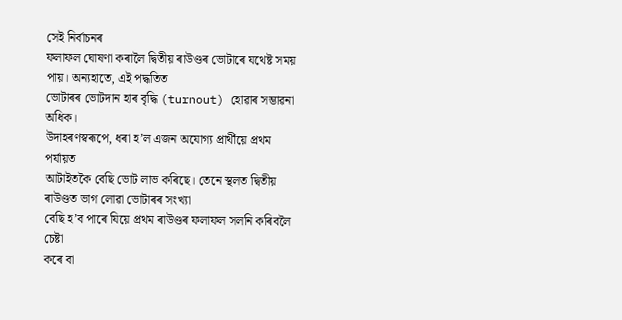সেই নিৰ্বাচনৰ
ফলাফল ঘোষণা কৰালৈ দ্বিতীয় ৰাউণ্ডৰ ভোটাৰে যথেষ্ট সময় পায়। অন্যহাতে, এই পদ্ধতিত
ভোটাৰৰ ভোটদান হাৰ বৃদ্ধি (turnout) হোৱাৰ সম্ভাৱনা অধিক।
উদাহৰণস্বৰূপে, ধৰা হ’ল এজন অযোগ্য প্ৰাৰ্থীয়ে প্ৰথম পৰ্যায়ত
আটাইতকৈ বেছি ভোট লাভ কৰিছে। তেনে স্থলত দ্বিতীয় ৰাউণ্ডত ভাগ লোৱা ভোটাৰৰ সংখ্যা
বেছি হ’ব পাৰে যিয়ে প্ৰথম ৰাউণ্ডৰ ফলাফল সলনি কৰিবলৈ চেষ্টা
কৰে বা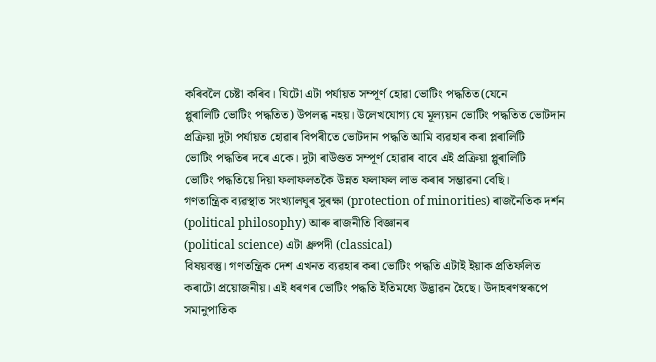কৰিবলৈ চেষ্টা কৰিব। যিটো এটা পৰ্যায়ত সম্পূৰ্ণ হোৱা ভোটিং পদ্ধতিত(যেনে
প্লুৰালিটি ভোটিং পদ্ধতিত) উপলব্ধ নহয়। উলেখযোগ্য যে মূল্যয়ন ভোটিং পদ্ধতিত ভোটদান
প্ৰক্ৰিয়া দুটা পৰ্যায়ত হোৱাৰ বিপৰীতে ভোটদান পদ্ধতি আমি ব্যৱহাৰ কৰা প্লৰালিটি
ভোটিং পদ্ধতিৰ দৰে একে। দুটা ৰাউণ্ডত সম্পূৰ্ণ হোৱাৰ বাবে এই প্ৰক্ৰিয়া প্লুৰালিটি
ভোটিং পদ্ধতিয়ে দিয়া ফলাফলতকৈ উন্নত ফলাফল লাভ কৰাৰ সম্ভাৱনা বেছি।
গণতান্ত্ৰিক ব্যৱস্থাত সংখ্যালঘুৰ সুৰক্ষা (protection of minorities) ৰাজনৈতিক দৰ্শন
(political philosophy) আৰু ৰাজনীতি বিজ্ঞানৰ
(political science) এটা ধ্ৰুপদী (classical)
বিষয়বস্তু। গণতন্ত্ৰিক দেশ এখনত ব্যৱহাৰ কৰা ভোটিং পদ্ধতি এটাই ইয়াক প্ৰতিফলিত
কৰাটো প্ৰয়োজনীয়। এই ধৰণৰ ভোটিং পদ্ধতি ইতিমধ্যে উদ্ভাৱন হৈছে। উদাহৰণস্বৰূপে সমানুপাতিক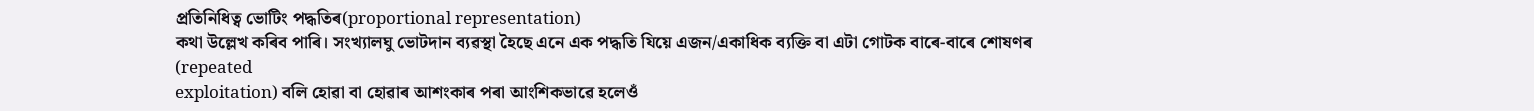প্ৰতিনিধিত্ব ভোটিং পদ্ধতিৰ(proportional representation)
কথা উল্লেখ কৰিব পাৰি। সংখ্যালঘু ভোটদান ব্যৱস্থা হৈছে এনে এক পদ্ধতি যিয়ে এজন/একাধিক ব্যক্তি বা এটা গোটক বাৰে-বাৰে শোষণৰ (repeated
exploitation) বলি হোৱা বা হোৱাৰ আশংকাৰ পৰা আংশিকভাৱে হলেওঁ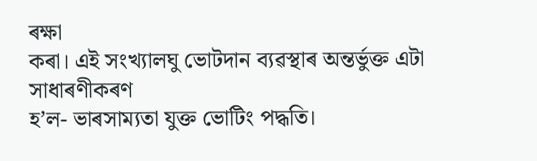ৰক্ষা
কৰা। এই সংখ্যালঘু ভোটদান ব্যৱস্থাৰ অন্তৰ্ভুক্ত এটা সাধাৰণীকৰণ
হ’ল- ভাৰসাম্যতা যুক্ত ভোটিং পদ্ধতি।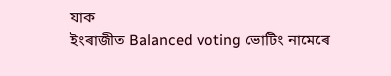যাক
ইংৰাজীত Balanced voting ভোটিং নামেৰে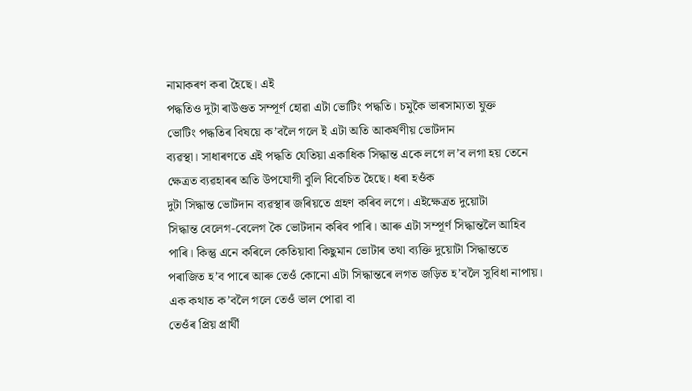নামাকৰণ কৰা হৈছে। এই
পদ্ধতিও দুটা ৰাউণ্ডত সম্পূৰ্ণ হোৱা এটা ভোটিং পদ্ধতি। চমুকৈ ভাৰসাম্যতা যুক্ত
ভোটিং পদ্ধতিৰ বিষয়ে ক’বলৈ গলে ই এটা অতি আকৰ্ষণীয় ভোটদান
ব্যৱস্থা। সাধাৰণতে এই পদ্ধতি যেতিয়া একাধিক সিদ্ধান্ত একে লগে ল’ব লগা হয় তেনে ক্ষেত্ৰত ব্যৱহাৰৰ অতি উপযোগী বুলি বিবেচিত হৈছে। ধৰা হওঁক
দুটা সিদ্ধান্ত ভোটদান ব্যৱস্থাৰ জৰিয়তে গ্ৰহণ কৰিব লগে। এইক্ষেত্ৰত দুয়োটা
সিদ্ধান্ত বেলেগ-বেলেগ কৈ ভোটদান কৰিব পাৰি। আৰু এটা সম্পূৰ্ণ সিদ্ধান্তলৈ আহিব
পাৰি। কিন্তু এনে কৰিলে কেতিয়াবা কিছুমান ভোটাৰ তথা ব্যক্তি দুয়োটা সিদ্ধান্ততে
পৰাজিত হ’ব পাৰে আৰু তেওঁ কোনো এটা সিদ্ধান্তৰে লগত জড়িত হ’বলৈ সুবিধা নাপায়। এক কথাত ক’বলৈ গলে তেওঁ ভাল পোৱা বা
তেওঁৰ প্ৰিয় প্ৰাৰ্থী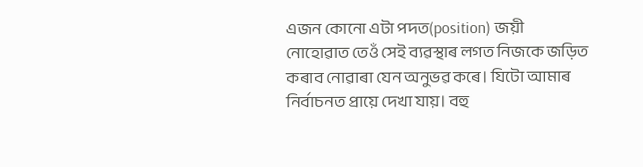এজন কোনো এটা পদত(position) জয়ী
নোহোৱাত তেওঁ সেই ব্যৱস্থাৰ লগত নিজকে জড়িত কৰাব নোৱাৰা যেন অনুভৱ কৰে। যিটো আমাৰ
নিৰ্বাচনত প্ৰায়ে দেখা যায়। বহু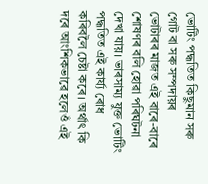ভোটিং পদ্ধতিত কিছুমান সৰু গোট বা সৰু সম্পদায়ৰ
ভোটাৰৰ মাজত এই বাৰে-বাৰে শোষণৰ বলি হোৱা পৰিঘটনা দেখা যায়। ভাৰসাম্য যুক্ত ভোটিং
পদ্ধতিত এই কাৰ্য্য ৰোধ কৰিবলৈ চেষ্টা কৰে। অৰ্থাৎ কি দৰে আংশিকভাৱে হলেওঁ এই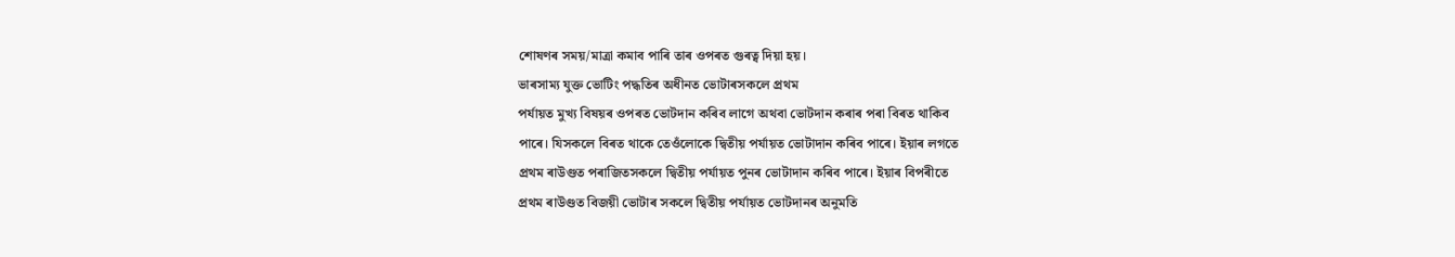শোষণৰ সময়/মাত্ৰা কমাব পাৰি তাৰ ওপৰত গুৰত্ব দিয়া হয়।
ভাৰসাম্য যুক্ত ভোটিং পদ্ধতিৰ অধীনত ভোটাৰসকলে প্ৰথম
পৰ্যায়ত মুখ্য বিষয়ৰ ওপৰত ভোটদান কৰিব লাগে অথবা ভোটদান কৰাৰ পৰা বিৰত থাকিব
পাৰে। যিসকলে বিৰত থাকে তেওঁলোকে দ্বিতীয় পৰ্যায়ত ভোটাদান কৰিব পাৰে। ইয়াৰ লগতে
প্ৰথম ৰাউণ্ডত পৰাজিতসকলে দ্বিতীয় পৰ্যায়ত পুনৰ ভোটাদান কৰিব পাৰে। ইয়াৰ বিপৰীতে
প্ৰথম ৰাউণ্ডত বিজয়ী ভোটাৰ সকলে দ্বিতীয় পৰ্যায়ত ভোটদানৰ অনুমতি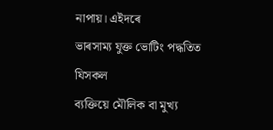নাপায়। এইদৰে
ভাৰসাম্য যুক্ত ভোটিং পদ্ধতিত যিসকল
ব্যক্তিয়ে মৌলিক বা মুখ্য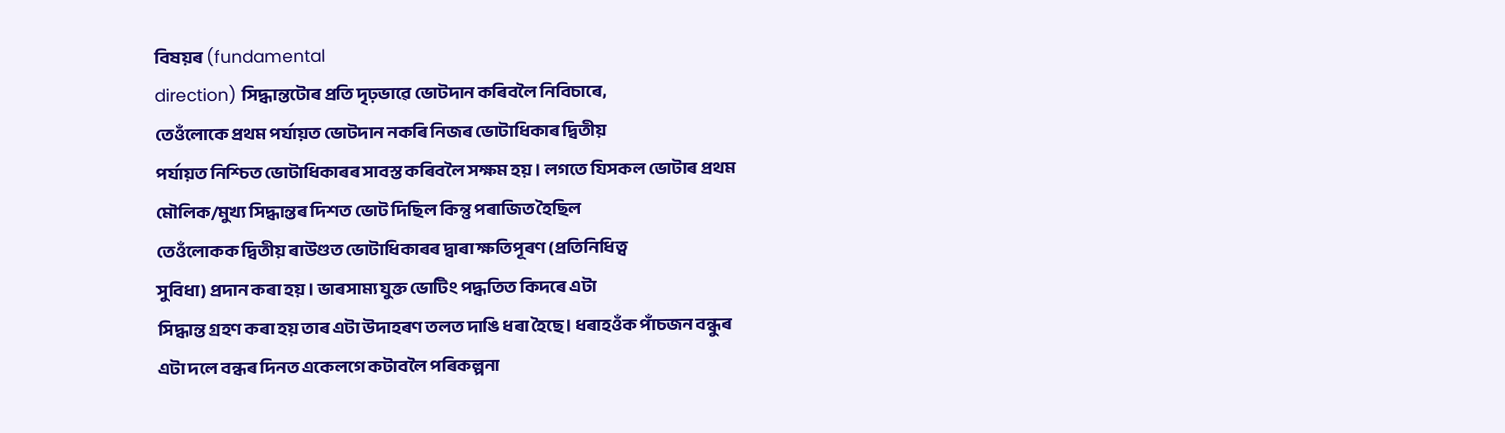বিষয়ৰ (fundamental
direction) সিদ্ধান্তটোৰ প্ৰতি দৃঢ়ভাৱে ভোটদান কৰিবলৈ নিবিচাৰে,
তেওঁলোকে প্ৰথম পৰ্যায়ত ভোটদান নকৰি নিজৰ ভোটাধিকাৰ দ্বিতীয়
পৰ্যায়ত নিশ্চিত ভোটাধিকাৰৰ সাবস্ত কৰিবলৈ সক্ষম হয়। লগতে যিসকল ভোটাৰ প্ৰথম
মৌলিক/মুখ্য সিদ্ধান্তৰ দিশত ভোট দিছিল কিন্তু পৰাজিত হৈছিল
তেওঁলোকক দ্বিতীয় ৰাউণ্ডত ভোটাধিকাৰৰ দ্বাৰা ক্ষতিপূৰণ (প্ৰতিনিধিত্ব
সুবিধা) প্ৰদান কৰা হয়। ভাৰসাম্য যুক্ত ভোটিং পদ্ধতিত কিদৰে এটা
সিদ্ধান্ত গ্ৰহণ কৰা হয় তাৰ এটা উদাহৰণ তলত দাঙি ধৰা হৈছে। ধৰাহওঁক পাঁচজন বন্ধুৰ
এটা দলে বন্ধৰ দিনত একেলগে কটাবলৈ পৰিকল্পনা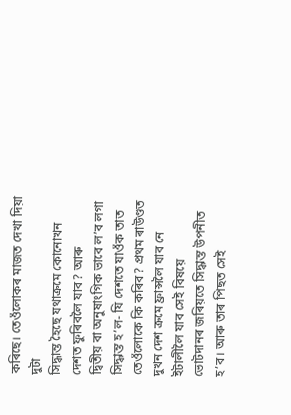কৰিছে। তেওঁলোকৰ মাজত দেখা দিয়া দুটা
সিদ্ধান্ত হৈছে যথাক্ৰমে কোনোখন দেশত ফুৰিবলৈ যাব? আৰু
দ্বিতীয় বা অনুষাংগিক ভাবে ল’ব লগা সিদ্ধান্ত হ’ল- যি দেশতে যাওঁক তাত তেওঁলোকে কি কৰিব? প্ৰথম ৰাউণ্ডত দুখন দেশ ক্ৰমে ফ্ৰান্সলৈ যাব নে ইটালীলৈ যাব সেই বিষয়ে
ভোটদানৰ জৰিয়তে সিদ্ধান্ত উপনীত হ’ব। আৰু তাৰ পিছত সেই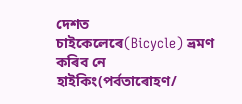দেশত
চাইকেলেৰে(Bicycle) ভ্ৰমণ কৰিব নে হাইকিং(পৰ্বতাৰোহণ/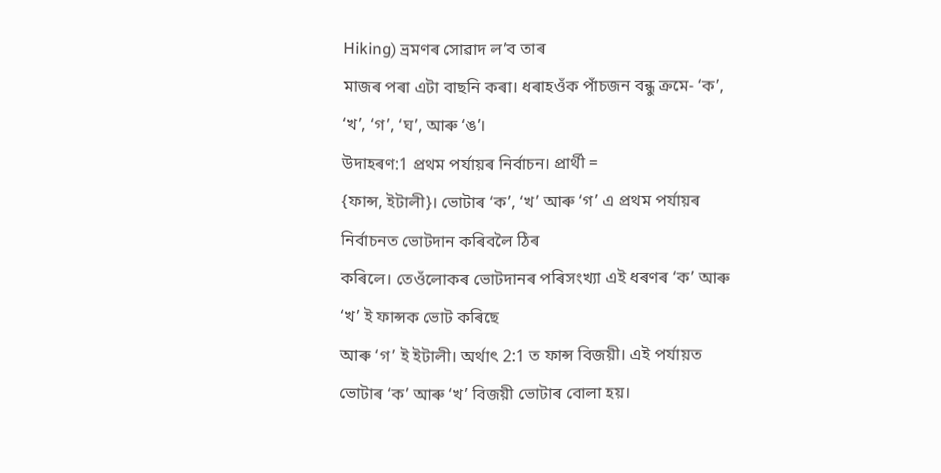Hiking) ভ্ৰমণৰ সোৱাদ ল’ব তাৰ
মাজৰ পৰা এটা বাছনি কৰা। ধৰাহওঁক পাঁচজন বন্ধু ক্ৰমে- ‘ক’,
‘খ’, ‘গ’, ‘ঘ’, আৰু ‘ঙ’।
উদাহৰণ:1 প্ৰথম পৰ্যায়ৰ নিৰ্বাচন। প্ৰাৰ্থী =
{ফান্স, ইটালী}। ভোটাৰ ‘ক’, ‘খ’ আৰু ‘গ’ এ প্ৰথম পৰ্যায়ৰ নিৰ্বাচনত ভোটদান কৰিবলৈ ঠিৰ
কৰিলে। তেওঁলোকৰ ভোটদানৰ পৰিসংখ্যা এই ধৰণৰ ‘ক’ আৰু ‘খ’ ই ফান্সক ভোট কৰিছে
আৰু ‘গ’ ই ইটালী। অৰ্থাৎ 2:1 ত ফান্স বিজয়ী। এই পৰ্যায়ত ভোটাৰ ‘ক’ আৰু ‘খ’ বিজয়ী ভোটাৰ বোলা হয়।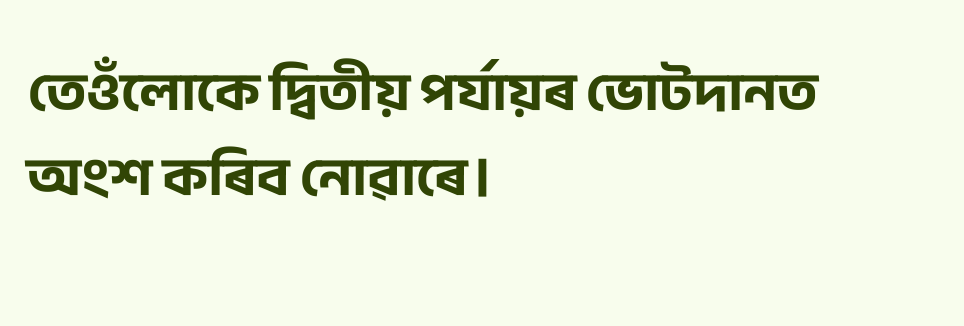তেওঁলোকে দ্বিতীয় পৰ্যায়ৰ ভোটদানত অংশ কৰিব নোৱাৰে।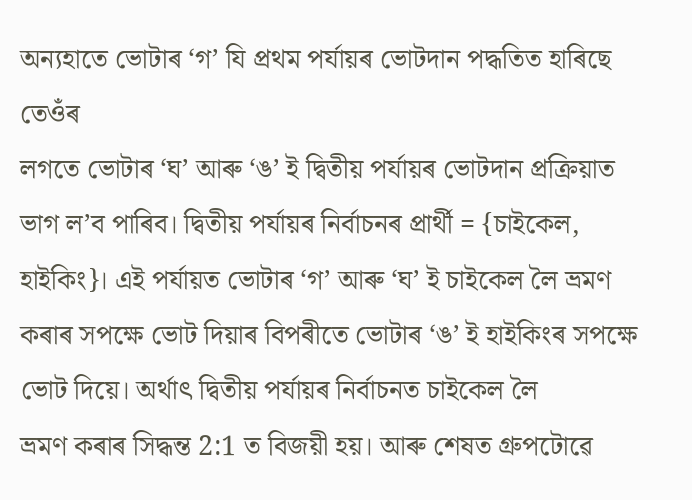অন্যহাতে ভোটাৰ ‘গ’ যি প্ৰথম পৰ্যায়ৰ ভোটদান পদ্ধতিত হাৰিছে তেওঁৰ
লগতে ভোটাৰ ‘ঘ’ আৰু ‘ঙ’ ই দ্বিতীয় পৰ্যায়ৰ ভোটদান প্ৰক্ৰিয়াত ভাগ ল’ব পাৰিব। দ্বিতীয় পৰ্যায়ৰ নিৰ্বাচনৰ প্ৰাৰ্থী = {চাইকেল,
হাইকিং}। এই পৰ্যায়ত ভোটাৰ ‘গ’ আৰু ‘ঘ’ ই চাইকেল লৈ ভ্ৰমণ
কৰাৰ সপক্ষে ভোট দিয়াৰ বিপৰীতে ভোটাৰ ‘ঙ’ ই হাইকিংৰ সপক্ষে ভোট দিয়ে। অৰ্থাৎ দ্বিতীয় পৰ্যায়ৰ নিৰ্বাচনত চাইকেল লৈ
ভ্ৰমণ কৰাৰ সিদ্ধন্ত 2:1 ত বিজয়ী হয়। আৰু শেষত গ্ৰুপটোৱে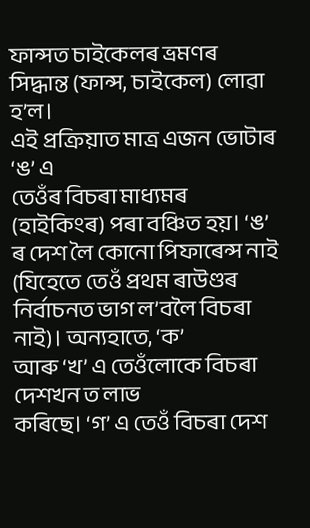ফান্সত চাইকেলৰ ভ্ৰমণৰ সিদ্ধান্ত (ফান্স, চাইকেল) লোৱা হ’ল।
এই প্ৰক্ৰিয়াত মাত্ৰ এজন ভোটাৰ ‘ঙ’ এ
তেওঁৰ বিচৰা মাধ্যমৰ (হাইকিংৰ) পৰা বঞ্চিত হয়। ‘ঙ’ ৰ দেশ লৈ কোনো পিফাৰেন্স নাই (যিহেতে তেওঁ প্ৰথম ৰাউণ্ডৰ নিৰ্বাচনত ভাগ ল’বলৈ বিচৰা নাই)। অন্যহাতে, ‘ক’
আৰু ‘খ’ এ তেওঁলোকে বিচৰা দেশখন ত লাভ
কৰিছে। ‘গ’ এ তেওঁ বিচৰা দেশ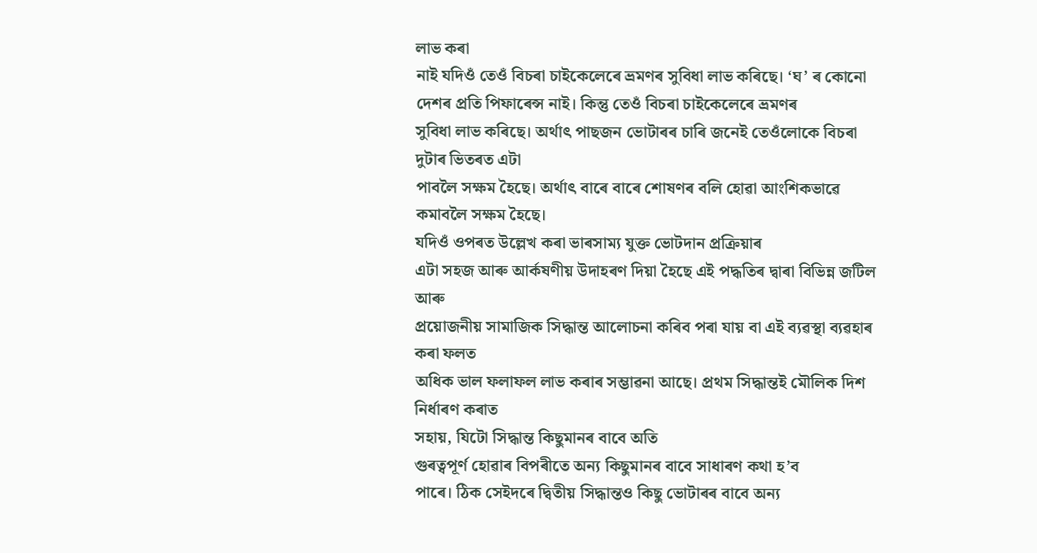লাভ কৰা
নাই যদিওঁ তেওঁ বিচৰা চাইকেলেৰে ভ্ৰমণৰ সুবিধা লাভ কৰিছে। ‘ঘ’ ৰ কোনো দেশৰ প্ৰতি পিফাৰেন্স নাই। কিন্তু তেওঁ বিচৰা চাইকেলেৰে ভ্ৰমণৰ
সুবিধা লাভ কৰিছে। অৰ্থাৎ পাছজন ভোটাৰৰ চাৰি জনেই তেওঁলোকে বিচৰা দুটাৰ ভিতৰত এটা
পাবলৈ সক্ষম হৈছে। অৰ্থাৎ বাৰে বাৰে শোষণৰ বলি হোৱা আংশিকভাৱে কমাবলৈ সক্ষম হৈছে।
যদিওঁ ওপৰত উল্লেখ কৰা ভাৰসাম্য যুক্ত ভোটদান প্ৰক্ৰিয়াৰ
এটা সহজ আৰু আৰ্কষণীয় উদাহৰণ দিয়া হৈছে এই পদ্ধতিৰ দ্বাৰা বিভিন্ন জটিল আৰু
প্ৰয়োজনীয় সামাজিক সিদ্ধান্ত আলোচনা কৰিব পৰা যায় বা এই ব্যৱস্থা ব্যৱহাৰ কৰা ফলত
অধিক ভাল ফলাফল লাভ কৰাৰ সম্ভাৱনা আছে। প্ৰথম সিদ্ধান্তই মৌলিক দিশ নিৰ্ধাৰণ কৰাত
সহায়, যিটো সিদ্ধান্ত কিছুমানৰ বাবে অতি
গুৰত্বপূৰ্ণ হোৱাৰ বিপৰীতে অন্য কিছুমানৰ বাবে সাধাৰণ কথা হ’ব
পাৰে। ঠিক সেইদৰে দ্বিতীয় সিদ্ধান্তও কিছু ভোটাৰৰ বাবে অন্য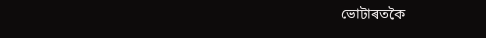ভোটাৰতকৈ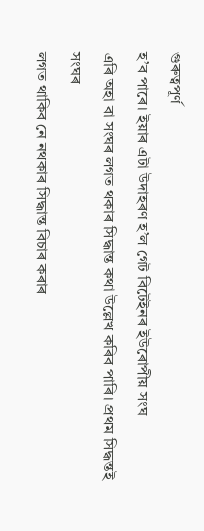গুৰুত্বপূৰ্ণ
হ’ব পাৰে। ইয়াৰ এটা উদাহৰণ হ’ল গেট বিটেইনৰ ইউৰোপীয় সংঘ
এৰি অহা বা সংঘৰ লগত থকাৰ সিদ্ধান্ত কথা উল্লেখ কৰিব পাৰি। প্ৰথম সিদ্ধন্তই সংঘৰ
লগত থাকিব নে নথকাৰ সিদ্ধান্ত বিচাৰ কৰাৰ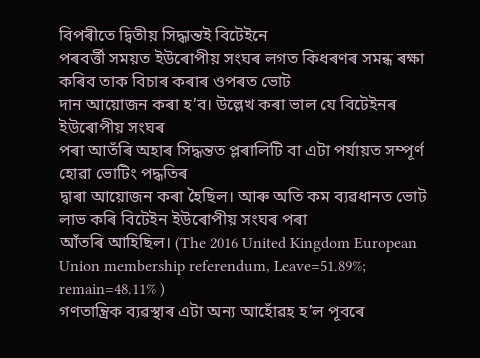বিপৰীতে দ্বিতীয় সিদ্ধান্তই বিটেইনে
পৰবৰ্ত্তী সময়ত ইউৰোপীয় সংঘৰ লগত কিধৰণৰ সমন্ধ ৰক্ষা কৰিব তাক বিচাৰ কৰাৰ ওপৰত ভোট
দান আয়োজন কৰা হ’ব। উল্লেখ কৰা ভাল যে বিটেইনৰ ইউৰোপীয় সংঘৰ
পৰা আতঁৰি অহাৰ সিদ্ধন্তত প্লৰালিটি বা এটা পৰ্যায়ত সম্পূৰ্ণ হোৱা ভোটিং পদ্ধতিৰ
দ্বাৰা আয়োজন কৰা হৈছিল। আৰু অতি কম ব্যৱধানত ভোট লাভ কৰি বিটেইন ইউৰোপীয় সংঘৰ পৰা
আঁতৰি আহিছিল। (The 2016 United Kingdom European Union membership referendum, Leave=51.89%;
remain=48.11% )
গণতান্ত্ৰিক ব্যৱস্থাৰ এটা অন্য আহোঁৱহ হ’ল পূবৰে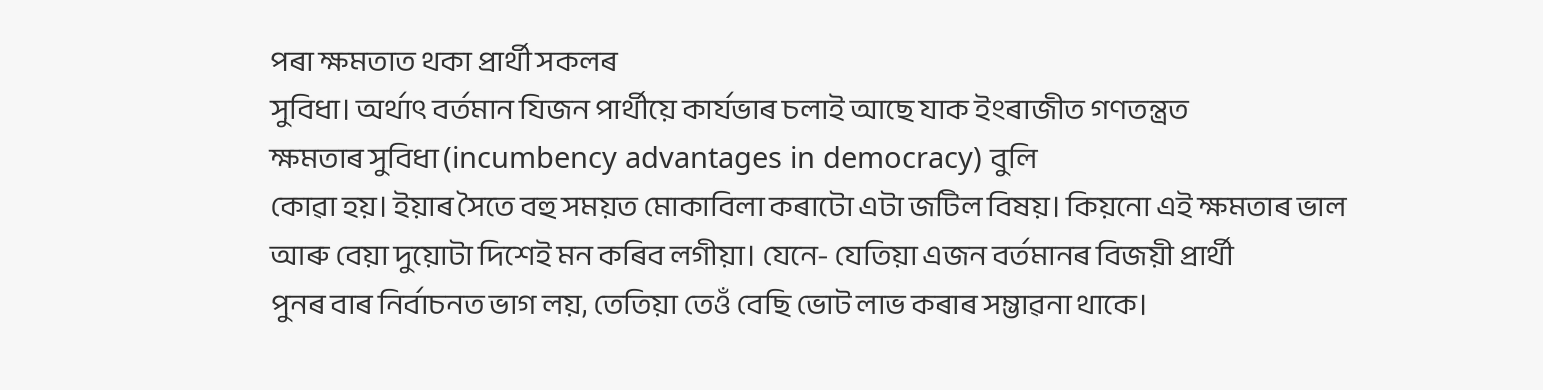পৰা ক্ষমতাত থকা প্ৰাৰ্থী সকলৰ
সুবিধা। অৰ্থাৎ বৰ্তমান যিজন পাৰ্থীয়ে কাৰ্যভাৰ চলাই আছে যাক ইংৰাজীত গণতন্ত্ৰত
ক্ষমতাৰ সুবিধা (incumbency advantages in democracy) বুলি
কোৱা হয়। ইয়াৰ সৈতে বহু সময়ত মোকাবিলা কৰাটো এটা জটিল বিষয়। কিয়নো এই ক্ষমতাৰ ভাল
আৰু বেয়া দুয়োটা দিশেই মন কৰিব লগীয়া। যেনে- যেতিয়া এজন বৰ্তমানৰ বিজয়ী প্ৰাৰ্থী
পুনৰ বাৰ নিৰ্বাচনত ভাগ লয়, তেতিয়া তেওঁ বেছি ভোট লাভ কৰাৰ সম্ভাৱনা থাকে।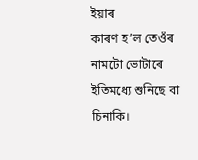ইয়াৰ
কাৰণ হ’ল তেওঁৰ নামটো ভোটাৰে ইতিমধ্যে শুনিছে বা চিনাকি।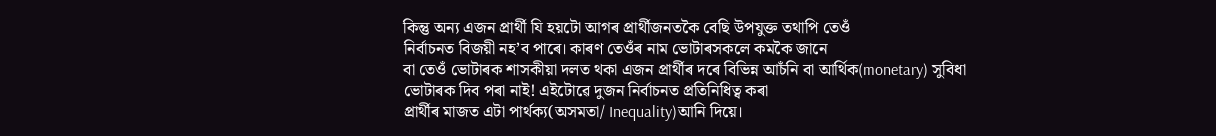কিন্তু অন্য এজন প্ৰাৰ্থী যি হয়টো আগৰ প্ৰাৰ্থীজনতকৈ বেছি উপযুক্ত তথাপি তেওঁ
নিৰ্বাচনত বিজয়ী নহ’ব পাৰে। কাৰণ তেওঁৰ নাম ভোটাৰসকলে কমকৈ জানে
বা তেওঁ ভোটাৰক শাসকীয়া দলত থকা এজন প্ৰাৰ্থীৰ দৰে বিভিন্ন আচঁনি বা আৰ্থিক(monetary) সুবিধা ভোটাৰক দিব পৰা নাই! এইটোৱে দুজন নিৰ্বাচনত প্ৰতিনিধিত্ব কৰা
প্ৰাৰ্থীৰ মাজত এটা পাৰ্থক্য(অসমতা/ Inequality)আনি দিয়ে।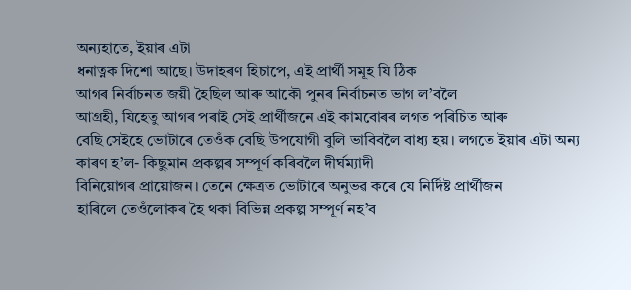অন্যহাতে, ইয়াৰ এটা
ধনাত্নক দিশো আছে। উদাহৰণ হিচাপে, এই প্ৰাৰ্থী সমূহ যি ঠিক
আগৰ নিৰ্বাচনত জয়ী হৈছিল আৰু আকৌ পুনৰ নিৰ্বাচনত ভাগ ল’বলৈ
আগ্ৰহী, যিহেতু আগৰ পৰাই সেই প্ৰাৰ্থীজনে এই কামবোৰৰ লগত পৰিচিত আৰু
বেছি সেইহে ভোটাৰে তেওঁক বেছি উপযোগী বুলি ভাবিবলৈ বাধ্য হয়। লগতে ইয়াৰ এটা অন্য
কাৰণ হ’ল- কিছুমান প্ৰকল্পৰ সম্পূৰ্ণ কৰিবলৈ দীৰ্ঘম্যাদী
বিনিয়োগৰ প্ৰায়োজন। তেনে ক্ষেত্ৰত ভোটাৰে অনুভৱ কৰে যে নিৰ্দিষ্ট প্ৰাৰ্থীজন
হাৰিলে তেওঁলোকৰ হৈ থকা বিভিন্ন প্ৰকল্প সম্পূৰ্ণ নহ’ব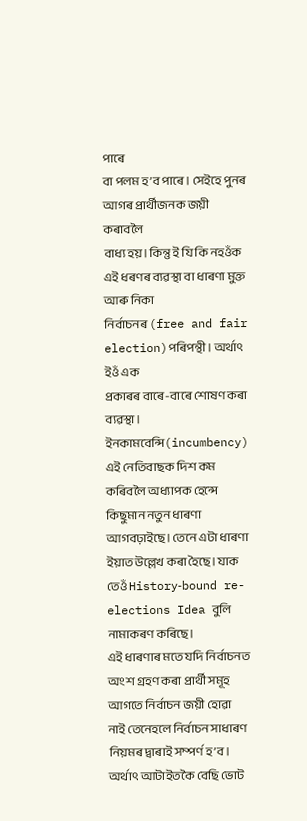পাৰে
বা পলম হ’ব পাৰে। সেইহে পুনৰ আগৰ প্ৰাৰ্থীজনক জয়ী কৰাবলৈ
বাধ্য হয়। কিন্তু ই যি কি নহওঁক এই ধৰণৰ ব্যৱস্থা বা ধাৰণা মুক্ত আৰু নিকা
নিৰ্বাচনৰ (free and fair election)পৰিপন্থী। অৰ্থাৎ ইওঁ এক
প্ৰকাৰৰ বাৰে-বাৰে শোষণ কৰা ব্যৱস্থা।
ইনকামবেন্সি(incumbency) এই নেতিবাছক দিশ কম কৰিবলৈ অধ্যাপক হেন্সে কিছুমান নতুন ধাৰণা
আগবঢ়াইছে। তেনে এটা ধাৰণা ইয়াত উল্লেখ কৰা হৈছে। যাক তেওঁ History‐bound re-elections Idea বুলি নামাকৰণ কৰিছে।
এই ধাৰণাৰ মতে যদি নিৰ্বাচনত অংশ গ্ৰহণ কৰা প্ৰাৰ্থী সমূহ আগতে নিৰ্বাচন জয়ী হোৱা
নাই তেনেহলে নিৰ্বাচন সাধাৰণ নিয়মৰ দ্বাৰাই সম্পৰ্ণ হ’ব। অৰ্থাৎ আটাইতকৈ বেছি ভোট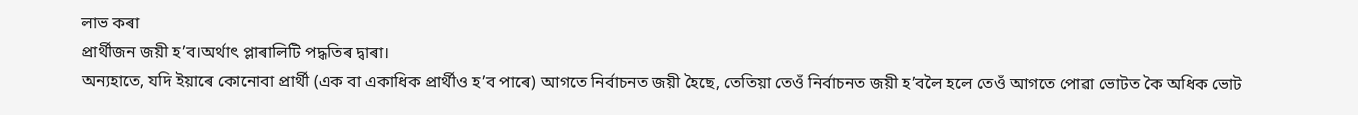লাভ কৰা
প্ৰাৰ্থীজন জয়ী হ’ব।অৰ্থাৎ প্লাৰালিটি পদ্ধতিৰ দ্বাৰা।
অন্যহাতে, যদি ইয়াৰে কোনোবা প্ৰাৰ্থী (এক বা একাধিক প্ৰাৰ্থীও হ’ব পাৰে) আগতে নিৰ্বাচনত জয়ী হৈছে, তেতিয়া তেওঁ নিৰ্বাচনত জয়ী হ’বলৈ হলে তেওঁ আগতে পোৱা ভোটত কৈ অধিক ভোট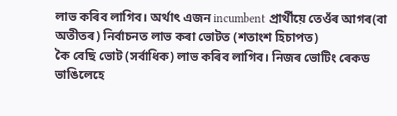লাভ কৰিব লাগিব। অৰ্থাৎ এজন incumbent প্ৰাৰ্থীয়ে তেওঁৰ আগৰ(বা অতীতৰ) নিৰ্বাচনত লাভ কৰা ভোটত (শতাংশ হিচাপত)
কৈ বেছি ভোট (সৰ্বাধিক) লাভ কৰিব লাগিব। নিজৰ ভোটিং ৰেকড ভাঙিলেহে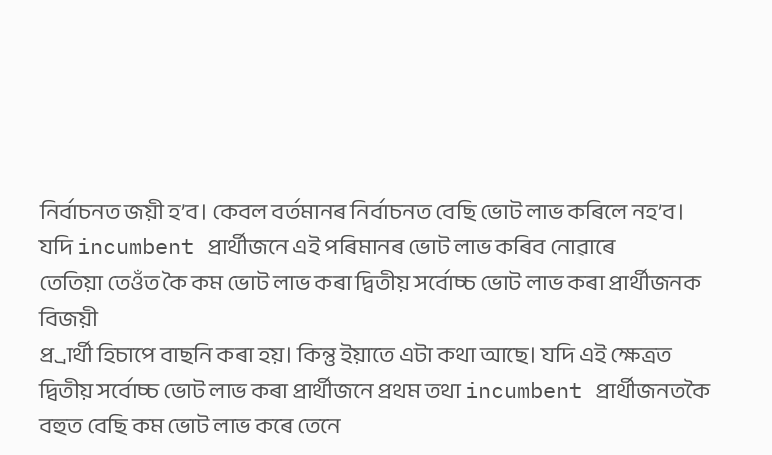নিৰ্বাচনত জয়ী হ’ব। কেবল বৰ্তমানৰ নিৰ্বাচনত বেছি ভোট লাভ কৰিলে নহ’ব।
যদি incumbent প্ৰাৰ্থীজনে এই পৰিমানৰ ভোট লাভ কৰিব নোৱাৰে
তেতিয়া তেওঁত কৈ কম ভোট লাভ কৰা দ্বিতীয় সৰ্বোচ্চ ভোট লাভ কৰা প্ৰাৰ্থীজনক বিজয়ী
প্ৰ্ৰাৰ্থী হিচাপে বাছনি কৰা হয়। কিন্তু ইয়াতে এটা কথা আছে। যদি এই ক্ষেত্ৰত
দ্বিতীয় সৰ্বোচ্চ ভোট লাভ কৰা প্ৰাৰ্থীজনে প্ৰথম তথা incumbent প্ৰাৰ্থীজনতকৈ বহুত বেছি কম ভোট লাভ কৰে তেনে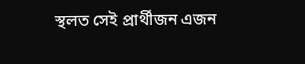স্থলত সেই প্ৰাৰ্থীজন এজন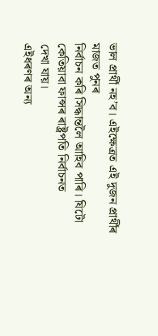ভাল প্ৰাৰ্থী নহ’ব। এইক্ষেত্ৰত এই দুজন প্ৰাৰ্থীৰ মাজত পুনৰ
নিৰ্বাচন কৰি সিদ্ধান্তলৈ আহিব পাৰি। যিটো কেতিয়াবা ফান্সৰ ৰাষ্ট্ৰপতি নিৰ্বাচনত
দেখা যায়।
এইধৰণৰ অন্য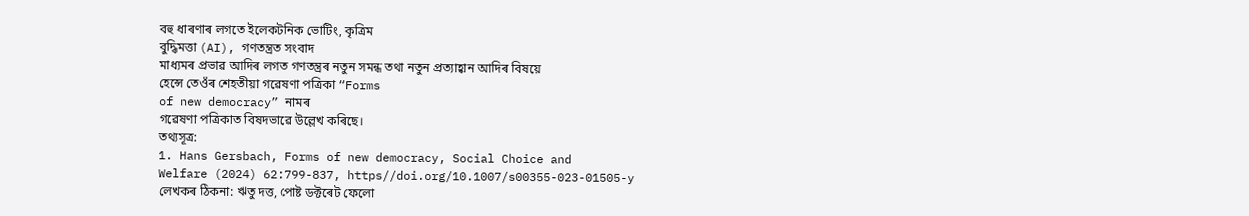বহু ধাৰণাৰ লগতে ইলেকটনিক ভোটিং, কৃত্ৰিম
বুদ্ধিমত্তা (AI), গণতন্ত্ৰত সংবাদ
মাধ্যমৰ প্ৰভাৱ আদিৰ লগত গণতন্ত্ৰৰ নতুন সমন্ধ তথা নতুন প্ৰত্যাহ্বান আদিৰ বিষয়ে
হেন্সে তেওঁৰ শেহতীয়া গৱেষণা পত্ৰিকা “Forms
of new democracy” নামৰ
গৱেষণা পত্ৰিকাত বিষদভাৱে উল্লেখ কৰিছে।
তথ্যসূত্ৰ:
1. Hans Gersbach, Forms of new democracy, Social Choice and
Welfare (2024) 62:799-837, https//doi.org/10.1007/s00355-023-01505-y
লেখকৰ ঠিকনা: ঋতু দত্ত, পোষ্ট ডক্টৰেট ফেলো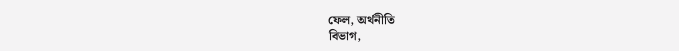ফেল, অৰ্থনীতি
বিভাগ,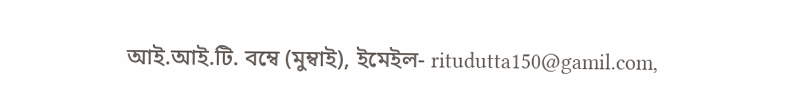আই.আই.টি. বম্বে (মুম্বাই), ইমেইল- ritudutta150@gamil.com,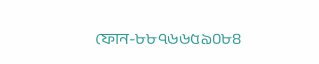ফোন-৮৮৭৬৬৫৯০৮৪